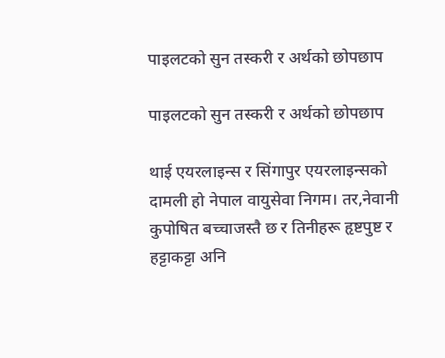पाइलटको सुन तस्करी र अर्थको छोपछाप

पाइलटको सुन तस्करी र अर्थको छोपछाप

थाई एयरलाइन्स र सिंगापुर एयरलाइन्सको दामली हो नेपाल वायुसेवा निगम। तर,नेवानी कुपोषित बच्चाजस्तै छ र तिनीहरू हृष्टपुष्ट र हट्टाकट्टा अनि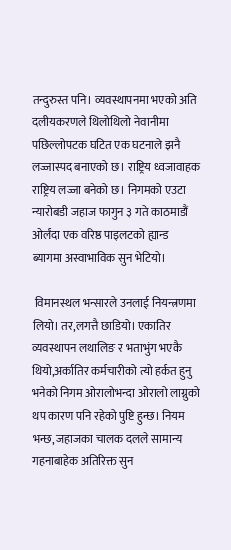तन्दुरुस्त पनि। व्यवस्थापनमा भएको अति दलीयकरणले थिलोथिलो नेवानीमा पछिल्लोपटक घटित एक घटनाले झनै लज्जास्पद बनाएको छ। राष्ट्रिय ध्वजावाहक राष्ट्रिय लज्जा बनेको छ। निगमको एउटा न्यारोबडी जहाज फागुन ३ गते काठमाडौं ओर्लंदा एक वरिष्ठ पाइलटको ह्यान्ड ब्यागमा अस्वाभाविक सुन भेटियो।

 विमानस्थल भन्सारले उनलाई नियन्त्रणमा लियो। तर,लगत्तै छाडियो। एकातिर व्यवस्थापन लथालिङ र भताभुंग भएकै थियो,अर्कातिर कर्मचारीको त्यो हर्कत हुनु भनेको निगम ओरालोभन्दा ओरालो लाग्नुको थप कारण पनि रहेको पुष्टि हुन्छ। नियम भन्छ, जहाजका चालक दलले सामान्य गहनाबाहेक अतिरिक्त सुन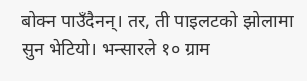बोक्न पाउँदैनन्। तर, ती पाइलटको झोलामा सुन भेटियो। भन्सारले १० ग्राम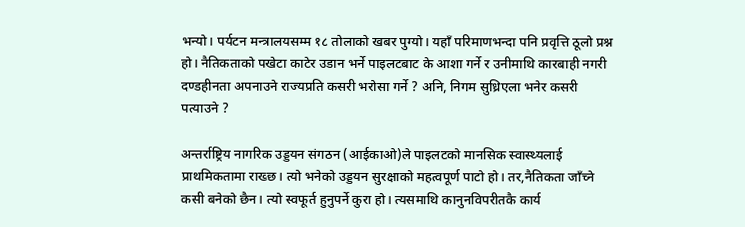भन्यो। पर्यटन मन्त्रालयसम्म १८ तोलाको खबर पुग्यो। यहाँ परिमाणभन्दा पनि प्रवृत्ति ठूलो प्रश्न हो। नैतिकताको पखेटा काटेर उडान भर्ने पाइलटबाट के आशा गर्ने र उनीमाथि कारबाही नगरी दण्डहीनता अपनाउने राज्यप्रति कसरी भरोसा गर्ने ? अनि, निगम सुध्रिएला भनेर कसरी पत्याउने ?

अन्तर्राष्ट्रिय नागरिक उड्डयन संगठन (आईकाओ)ले पाइलटको मानसिक स्वास्थ्यलाई प्राथमिकतामा राख्छ। त्यो भनेको उड्डयन सुरक्षाको महत्वपूर्ण पाटो हो। तर,नैतिकता जाँच्ने कसी बनेको छैन। त्यो स्वफूर्त हुनुपर्ने कुरा हो। त्यसमाथि कानुनविपरीतकै कार्य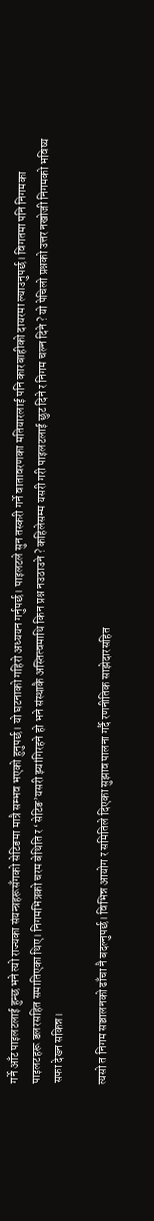गर्ने आँट पाइलटलाई हुन्छ भने त्यो राज्यका संयन्त्रहरूसँगको सेटिङमा मात्रै सम्भव भएको हुनुपर्छ। यो घटनाको गहिरो अध्ययन गर्नुपर्छ। पाइलटले सुन तस्करी गर्ने वातावरणका मतियारलाई पनि कारबाहीको दायरमा ल्याउनुपर्छ। विगतमा पनि निगमका पाइलटहरू डलरसहित समातिएका थिए। निगमभित्रको चरम बेथिति र ‘सेटिङ’यसरी झ्यांगिरहने हो भने संस्थाकै अस्तित्वमाथि किन प्रश्न नउठाउने ? कहिलेसम्म यसरी गरी पाइलटलाई छुट दिने र निगम चल्न दिने ? यो पेचिलो प्रश्नको उत्तर नखोजी निगमको भविष्य सफा देख्न सकिन्न।

त्यसो त निगम सञ्चालनको ढाँचा नै बदल्नुपर्छ। विभिन्न आयोग र समितिले दिएका सुझाव पालना गर्दै रणनीतिक साझेदारसहित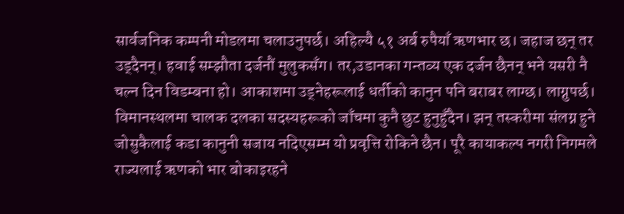सार्वजनिक कम्पनी मोडलमा चलाउनुपर्छ। अहिल्यै ५१ अर्ब रुपैयाँ ऋणभार छ। जहाज छन् तर उड्दैनन्। हवाई सम्झौता दर्जनौं मुलुकसँग। तर,उडानका गन्तव्य एक दर्जन छैनन् भने यसरी नै चल्न दिन विडम्बना हो। आकाशमा उड्नेहरूलाई धर्तीको कानुन पनि बराबर लाग्छ। लाग्नुपर्छ। विमानस्थलमा चालक दलका सदस्यहरूको जाँचमा कुनै छुट हुनुहुँदैन। झन् तस्करीमा संलग्न हुने जोसुकैलाई कडा कानुनी सजाय नदिएसम्म यो प्रवृत्ति रोकिने छैन। पूरै कायाकल्प नगरी निगमले राज्यलाई ऋणको भार बोकाइरहने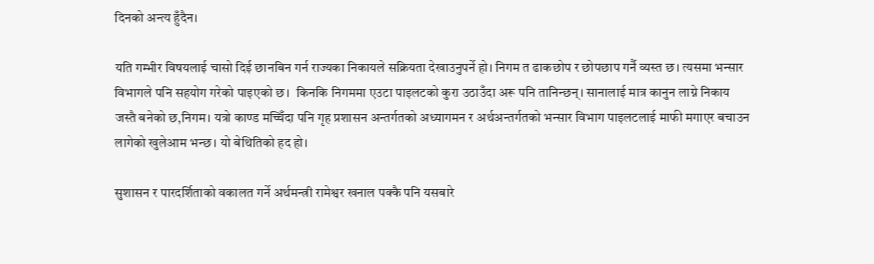दिनको अन्त्य हुँदैन।

यति गम्भीर विषयलाई चासो दिई छानबिन गर्न राज्यका निकायले सक्रियता देखाउनुपर्ने हो। निगम त ढाकछोप र छोपछाप गर्नै व्यस्त छ। त्यसमा भन्सार विभागले पनि सहयोग गरेको पाइएको छ।  किनकि निगममा एउटा पाइलटको कुरा उठाउँदा अरू पनि तानिन्छन्। सानालाई मात्र कानुन लाग्ने निकाय जस्तै बनेको छ,निगम। यत्रो काण्ड मच्चिँदा पनि गृह प्रशासन अन्तर्गतको अध्यागमन र अर्थअन्तर्गतको भन्सार विभाग पाइलटलाई माफी मगाएर बचाउन लागेको खुलेआम भन्छ। यो बेथितिको हद हो।

सुशासन र पारदर्शिताको वकालत गर्ने अर्थमन्त्री रामेश्वर खनाल पक्कै पनि यसबारे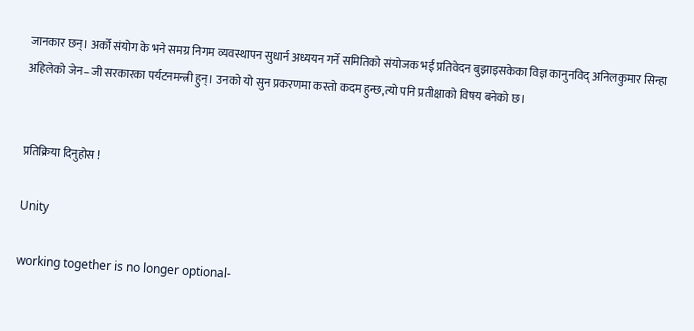जानकार छन्। अर्को संयोग के भने समग्र निगम व्यवस्थापन सुधार्न अध्ययन गर्ने समितिको संयोजक भई प्रतिवेदन बुझाइसकेका विज्ञ कानुनविद् अनिलकुमार सिन्हा अहिलेको जेन–जी सरकारका पर्यटनमन्त्री हुन्। उनको यो सुन प्रकरणमा कस्तो कदम हुन्छ,त्यो पनि प्रतीक्षाको विषय बनेको छ।


प्रतिक्रिया दिनुहोस !

Unity

working together is no longer optional-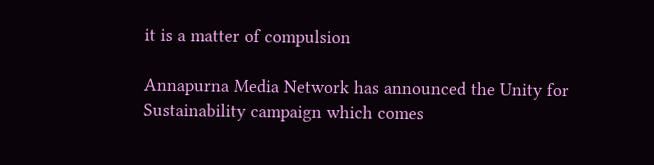it is a matter of compulsion

Annapurna Media Network has announced the Unity for Sustainability campaign which comes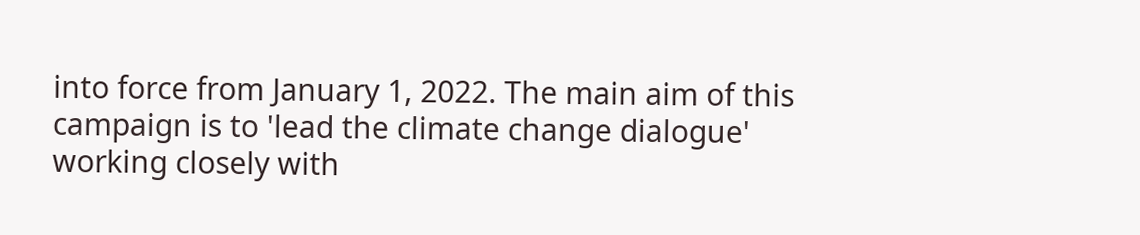into force from January 1, 2022. The main aim of this campaign is to 'lead the climate change dialogue' working closely with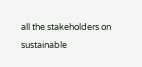all the stakeholders on sustainable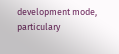development mode, particulary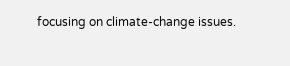focusing on climate-change issues.